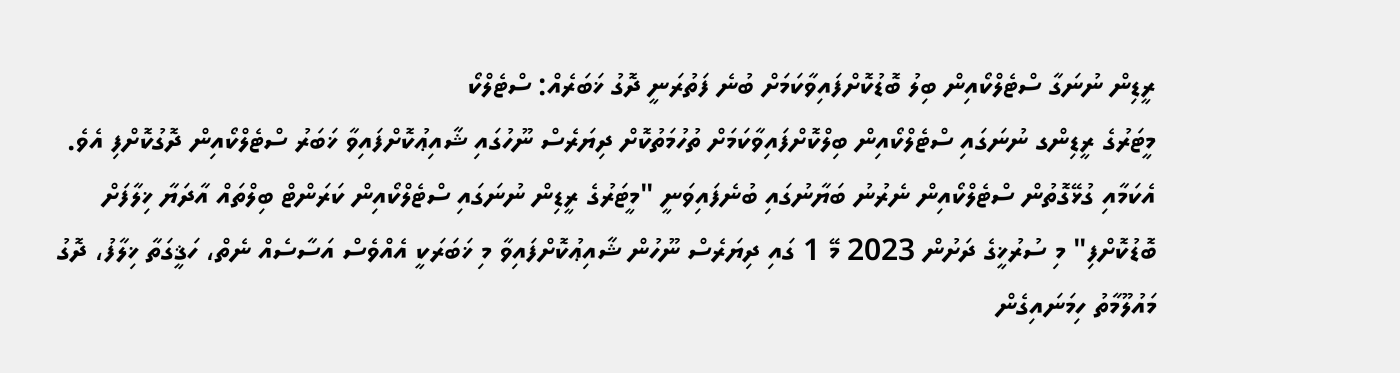ރީޑިން ނުނަގާ ސްޓެލްކޯއިން ބިލު ބޮޑުކޮށްފައިވާކަމަށް ބުނެ ފަތުރަނީ ދޮގު ޚަބަރެއް: ސްޓެލްކޯ
މީޓަރުގެ ރީޑިންގ ނުނަގައި ސްޓެލްކޯއިން ބިލްކޮށްފައިވާކަމަށް ތުހުމަތުކޮށް ދިޔަރެސް ނޫހުގައި ޝާއިޢުކޮށްފައިވާ ޚަބަރު ސްޓެލްކޯއިން ދޮގުކޮށްފި އެވެ.
އެކަމާއި ގުޅޭގޮތުން ސްޓެލްކޯއިން ނެރުނު ބަޔާނުގައި ބުނެފައިވަނީ "މީޓަރުގެ ރީޑިން ނުނަގައި ސްޓެލްކޯއިން ކަރަންޓް ބިލްތައް އާދަޔާ ޚިލާފަށް ބޮޑުކޮށްފި" މި ސުރުޚީގެ ދަށުން 2023 މޭ 1 ގައި ދިޔަރެސް ނޫހުން ޝާއިޢުކޮށްފައިވާ މި ޚަބަރަކީ އެއްވެސް އަސާސެއް ނެތް، ހަޤީގަތާ ޚިލާފު، ދޮގު މައުލޫމާތު ހިމަނައިގެން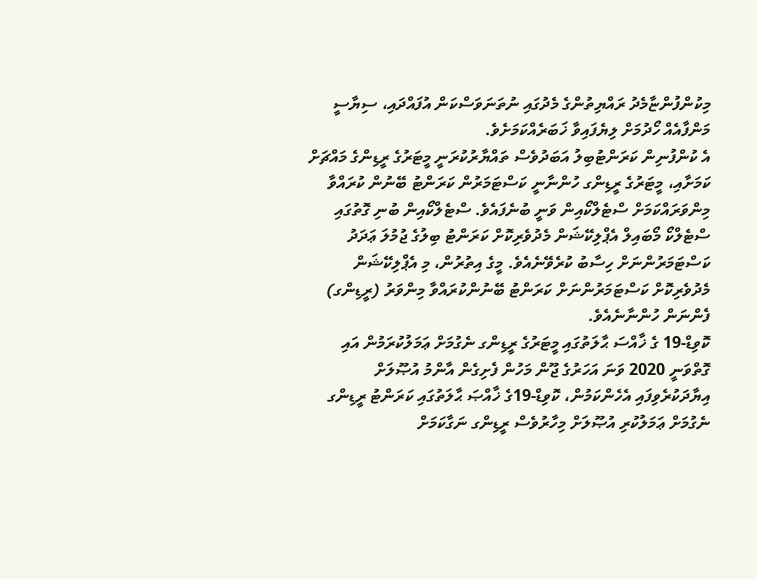މިކުންފުންޏާމެދު ރައްޔިތުންގެ މެދުގައި ނުތަނަވަސްކަން އުފައްދައި، ސިޔާސީ މަންފާއެއް ހޯދުމަށް ލިޔެފައިވާ ޚަބަރެއްކަމަށެވެ.
އެ ކުންފުނިން ކަރަންޓުބިލު އަބަދުވެސް ތައްޔާރުކުރަނީ މީޓަރުގެ ރީޑިންގެ މައްޗަށް ކަމަށާއި، މީޓަރުގެ ރީޑިންގ ހުންނާނީ ކަސްޓަމަރުން ކަރަންޓު ބޭނުން ކުރައްވާ މިންވަރައްކަމަށް ސްޓެލްކޯއިން ވަނީ ބުނެފައެވެ. ސްޓެލްކޯއިން ބުނި ގޮތުގައި ސްޓެލްކޯ މޯބައިލް އެޕްލިކޭޝަން މެދުވެރިކޮށް ކަރަންޓު ބިލުގެ ޖުމުލަ ޢަދަދު ކަސްޓަމަރުންނަށް ހިސާބު ކުރެވޭނެއެވެ. މީގެ އިތުރުން، މި އެޕްލިކޭޝަން މެދުވެރިކޮށް ކަސްޓަމަރުންނަށް ކަރަންޓު ބޭނުންކުރައްވާ މިންވަރު (ރީޑިންގ) ފެންނަން ހުންނާނެއެވެ.
ކޮވިޑް-19 ގެ ޚާއްސަ ޙާލަތުގައި މީޓަރުގެ ރީޑިންގ ނެގުމަށް ޢަމަލުކުރަމުން އައި ގޮތްވަނީ 2020 ވަނަ އަހަރުގެ ޖޫން މަހުން ފެށިގެން އާންމު އުޞޫލަށް އިޔާދަކުރެވިފައި އެހެންކަމުން، ކޮވިޑް-19ގެ ޚާއްޞަ ޙާލަތުގައި ކަރަންޓު ރީޑިންގ ނެގުމަށް ޢަމަލުކުރި އުޞޫލަށް މިހާރުވެސް ރީޑިންގ ނަގާކަމަށް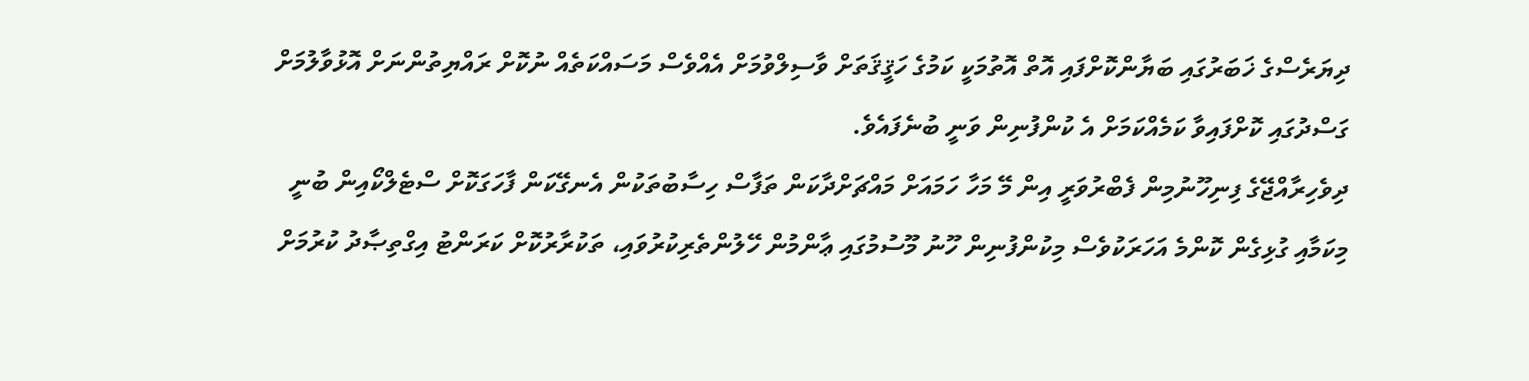ދިޔަރެސްގެ ޚަބަރުގައި ބަޔާންކޮށްފައި އޮތް އޮތުމަކީ ކަމުގެ ހަޤީޤަތަށް ވާސިލްވުމަށް އެއްވެސް މަސައްކަތެއް ނުކޮށް ރައްޔިތުންނަށް އޮޅުވާލުމަށް ގަސްދުގައި ކޮށްފައިވާ ކަމެއްކަމަށް އެ ކުންފުނިން ވަނީ ބުނެފައެވެ.
ދިވެހިރާއްޖޭގެ ފިނިހޫނުމިން ފެބްރުވަރީ އިން މޭ މަހާ ހަމައަށް މައްޗަށްދާކަން ތަފާސް ހިސާބުތަކުން އެނގޭކަން ފާހަގަކޮށް ސްޓެލްކޯއިން ބުނީ މިކަމާއި ގުޅިގެން ކޮންމެ އަހަރަކުވެސް މިކުންފުނިން ހޫނު މޫސުމުގައި ޢާންމުން ހޭލުންތެރިކުރުވައި، ތަކުރާރުކޮށް ކަރަންޓު އިގްތިޞާދު ކުރުމަށް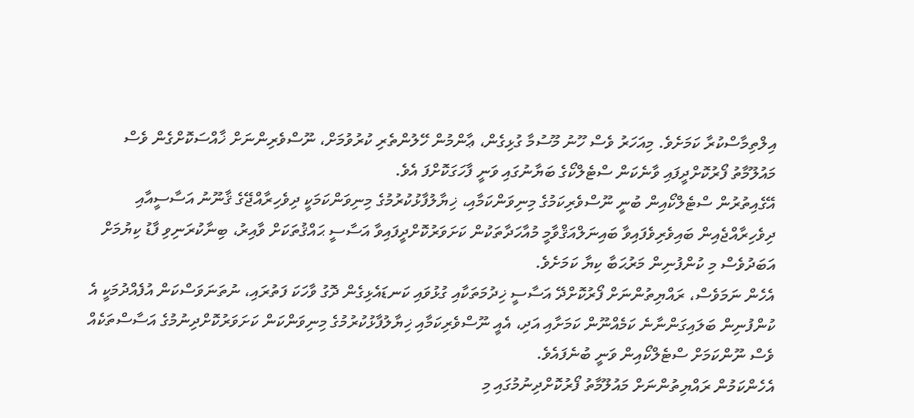އިލްތިމާސްކުރާ ކަމަށެވެ. މިއަހަރު ވެސް ހޫނު މޫސުމާ ގުޅިގެން، ޢާންމުން ހޭލުންތެރި ކުރުވުމަށް، ނޫސްވެރިންނަށް ޚާއްސަކޮށްގެން ވެސް މައުލޫމާތު ފޯރުކޮށްދީފައި ވާނެކަން ސްޓެލްކޯގެ ބަޔާނުގައި ވަނީ ފާހަގަކޮށްފަ އެވެ.
އޭގެއިތުރުން ސްޓެލްކޯއިން ބުނީ ނޫސްވެރިކަމުގެ މިނިވަންކަމާއި، ޚިޔާލުފާޅުކުރުމުގެ މިނިވަންކަމަކީ ދިވެހިރާއްޖޭގެ ޤާނޫނު އަސާސީއާއި ދިވެހިރާއްޖެއިން ބައިވެރިވެފައިވާ ބައިނަލްއަޤްވާމީ މުއާހަދާތަކުން ކަށަވަރުކޮށްދީފައިވާ އަސާސީ ޙައްޤުތަކަށް ވާއިރު، ބިނާކުރަނިވި ފާޑު ކިޔުމަށް އަބަދުވެސް މި ކުންފުނިން މަރުޙަބާ ކިޔާ ކަމަށެވެ.
އެހެން ނަމަވެސް، ރައްޔިތުންނަށް ފޯރުކޮށްދޭ އަސާސީ ޚިދުމަތަކާއި ގުޅުވައި ކަނޑައެޅިގެން ދޮގު ވާހަކަ ފަތުރައި، ނުތަނަވަސްކަން އުފެއްދުމަކީ އެ ކުންފުނިން ބަލައިގަންނާނެ ކަމެއްނޫން ކަމަށާއި އަދި، އެއީ ނޫސްވެރިކަމާއި ޚިޔާލުފާޅުކުރުމުގެ މިނިވަންކަން ކަށަވަރުކޮށްދިނުމުގެ އަސާސްތަކެއް ވެސް ނޫންކަމަށް ސްޓެލްކޯއިން ވަނީ ބުނެފައެވެ.
އެހެންކަމުން ރައްޔިތުންނަށް މައުލޫމާތު ފޯރުކޮށްދިނުމުގައި މި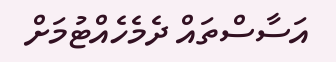އަސާސްތައް ދެމެހެއްޓުމަށް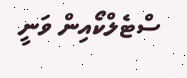ސްޓެލްކޯއިން ވަނީ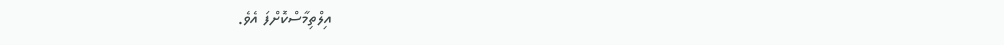އިލްތިމާސްކޮށްފަ އެވެ.